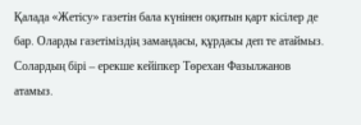Қалада «Жетісу» газетін бала күнінен оқитын қарт кісілер де бар. Оларды газетіміздің замандасы, құрдасы деп те атаймыз. Солардың бірі – ерекше кейіпкер Төрехан Фазылжанов атамыз.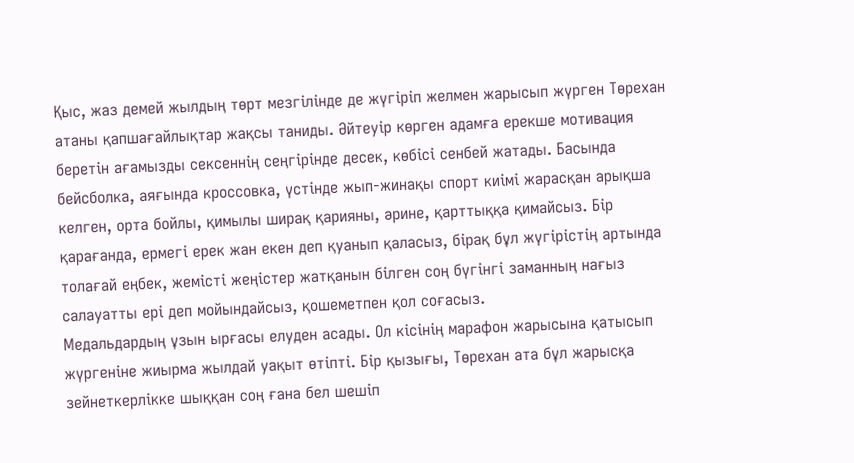Қыс, жаз демей жылдың төрт мезгілінде де жүгіріп желмен жарысып жүрген Төрехан атаны қапшағайлықтар жақсы таниды. Әйтеуір көрген адамға ерекше мотивация беретін ағамызды сексеннің сеңгірінде десек, көбісі сенбей жатады. Басында бейсболка, аяғында кроссовка, үстінде жып-жинақы спорт киімі жарасқан арықша келген, орта бойлы, қимылы ширақ қарияны, әрине, қарттыққа қимайсыз. Бір қарағанда, ермегі ерек жан екен деп қуанып қаласыз, бірақ бұл жүгірістің артында толағай еңбек, жемісті жеңістер жатқанын білген соң бүгінгі заманның нағыз салауатты ері деп мойындайсыз, қошеметпен қол соғасыз.
Медальдардың ұзын ырғасы елуден асады. Ол кісінің марафон жарысына қатысып жүргеніне жиырма жылдай уақыт өтіпті. Бір қызығы, Төрехан ата бұл жарысқа зейнеткерлікке шыққан соң ғана бел шешіп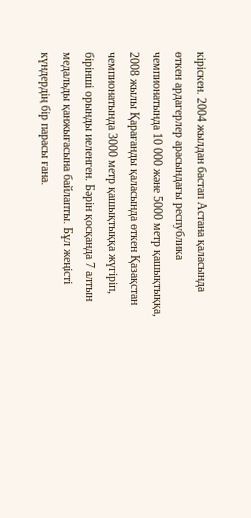кіріскен. 2004 жылдан бастап Астана қаласында өткен ардагерлер арасындағы республика чемпионатында 10 000 және 5000 метр қашықтыққа, 2008 жылы Қарағанды қаласында өткен Қазақстан чемпионатында 3000 метр қашықтыққа жүгіріп, бірінші орынды иеленген. Бәрін қосқанда 7 алтын медальды қанжығасына байлапты. Бұл жеңісті күндердің бір парасы ғана.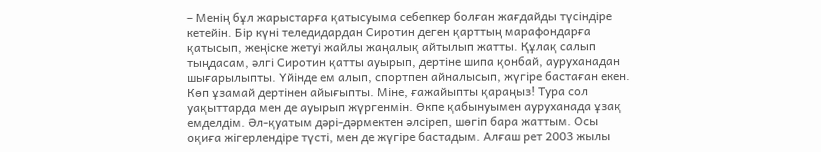– Менің бұл жарыстарға қатысуыма себепкер болған жағдайды түсіндіре кетейін. Бір күні теледидардан Сиротин деген қарттың марафондарға қатысып, жеңіске жетуі жайлы жаңалық айтылып жатты. Құлақ салып тыңдасам, әлгі Сиротин қатты ауырып, дертіне шипа қонбай, ауруханадан шығарылыпты. Үйінде ем алып, спортпен айналысып, жүгіре бастаған екен. Көп ұзамай дертінен айығыпты. Міне, ғажайыпты қараңыз! Тура сол уақыттарда мен де ауырып жүргенмін. Өкпе қабынуымен ауруханада ұзақ емделдім. Әл-қуатым дәрі-дәрмектен әлсіреп, шөгіп бара жаттым. Осы оқиға жігерлендіре түсті, мен де жүгіре бастадым. Алғаш рет 2003 жылы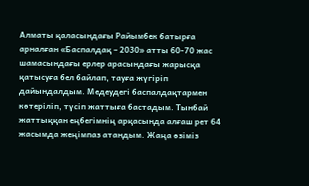Алматы қаласындағы Райымбек батырға арналған «Баспалдақ – 2030» атты 60-70 жас шамасындағы ерлер арасындағы жарысқа қатысуға бел байлап, тауға жүгіріп дайындалдым. Медеудегі баспалдақтармен көтеріліп, түсіп жаттыға бастадым. Тынбай жаттыққан еңбегімнің арқасында алғаш рет 64 жасымда жеңімпаз атандым. Жаңа өзіміз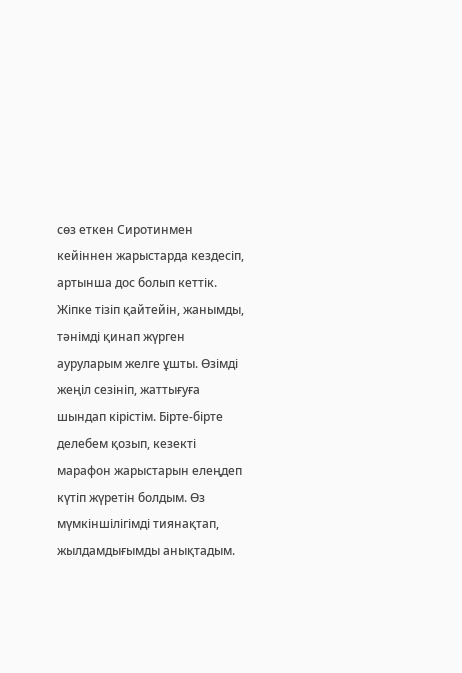сөз еткен Сиротинмен кейіннен жарыстарда кездесіп, артынша дос болып кеттік. Жіпке тізіп қайтейін, жанымды, тәнімді қинап жүрген ауруларым желге ұшты. Өзімді жеңіл сезініп, жаттығуға шындап кірістім. Бірте-бірте делебем қозып, кезекті марафон жарыстарын елеңдеп күтіп жүретін болдым. Өз мүмкіншілігімді тиянақтап, жылдамдығымды анықтадым.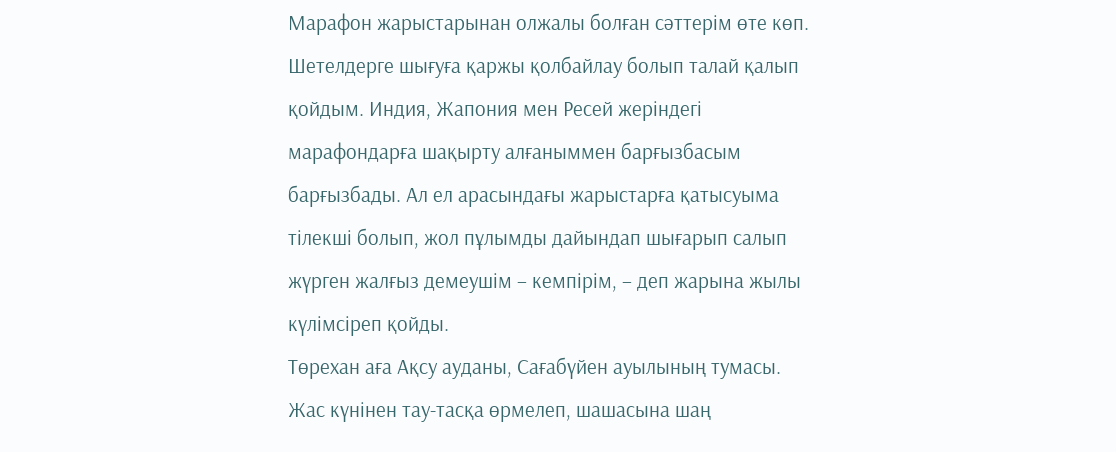Марафон жарыстарынан олжалы болған сәттерім өте көп. Шетелдерге шығуға қаржы қолбайлау болып талай қалып қойдым. Индия, Жапония мен Ресей жеріндегі марафондарға шақырту алғаныммен барғызбасым барғызбады. Ал ел арасындағы жарыстарға қатысуыма тілекші болып, жол пұлымды дайындап шығарып салып жүрген жалғыз демеушім – кемпірім, – деп жарына жылы күлімсіреп қойды.
Төрехан аға Ақсу ауданы, Сағабүйен ауылының тумасы. Жас күнінен тау-тасқа өрмелеп, шашасына шаң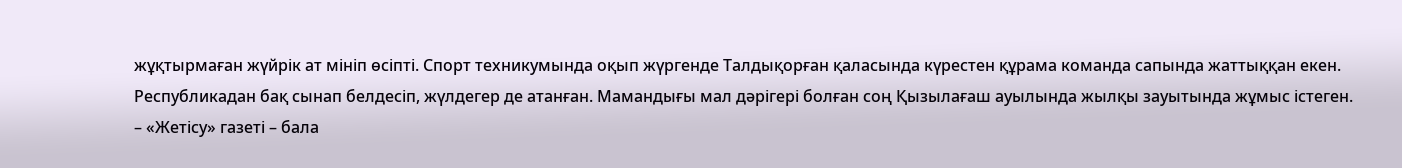жұқтырмаған жүйрік ат мініп өсіпті. Спорт техникумында оқып жүргенде Талдықорған қаласында күрестен құрама команда сапында жаттыққан екен. Республикадан бақ сынап белдесіп, жүлдегер де атанған. Мамандығы мал дәрігері болған соң Қызылағаш ауылында жылқы зауытында жұмыс істеген.
– «Жетісу» газеті – бала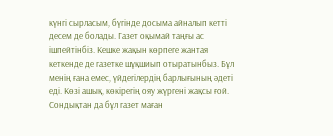күнгі сырласым, бүгінде досыма айналып кетті десем де болады. Газет оқымай таңғы ас ішпейтінбіз. Кешке жақын көрпеге жантая кеткенде де газетке шұқшиып отыратынбыз. Бұл менің ғана емес, үйдегілердің барлығының әдеті еді. Көзі ашық, көкірегің ояу жүргені жақсы ғой. Сондықтан да бұл газет маған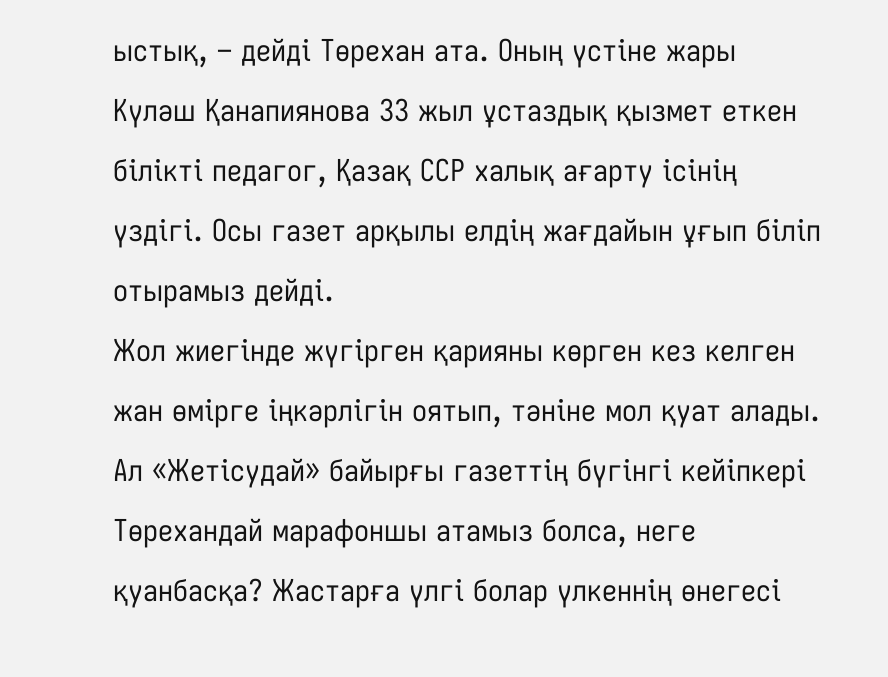ыстық, – дейді Төрехан ата. Оның үстіне жары Күләш Қанапиянова 33 жыл ұстаздық қызмет еткен білікті педагог, Қазақ ССР халық ағарту ісінің үздігі. Осы газет арқылы елдің жағдайын ұғып біліп отырамыз дейді.
Жол жиегінде жүгірген қарияны көрген кез келген жан өмірге іңкәрлігін оятып, тәніне мол қуат алады. Ал «Жетісудай» байырғы газеттің бүгінгі кейіпкері Төрехандай марафоншы атамыз болса, неге қуанбасқа? Жастарға үлгі болар үлкеннің өнегесі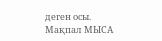деген осы.
Мақпал МЫСА